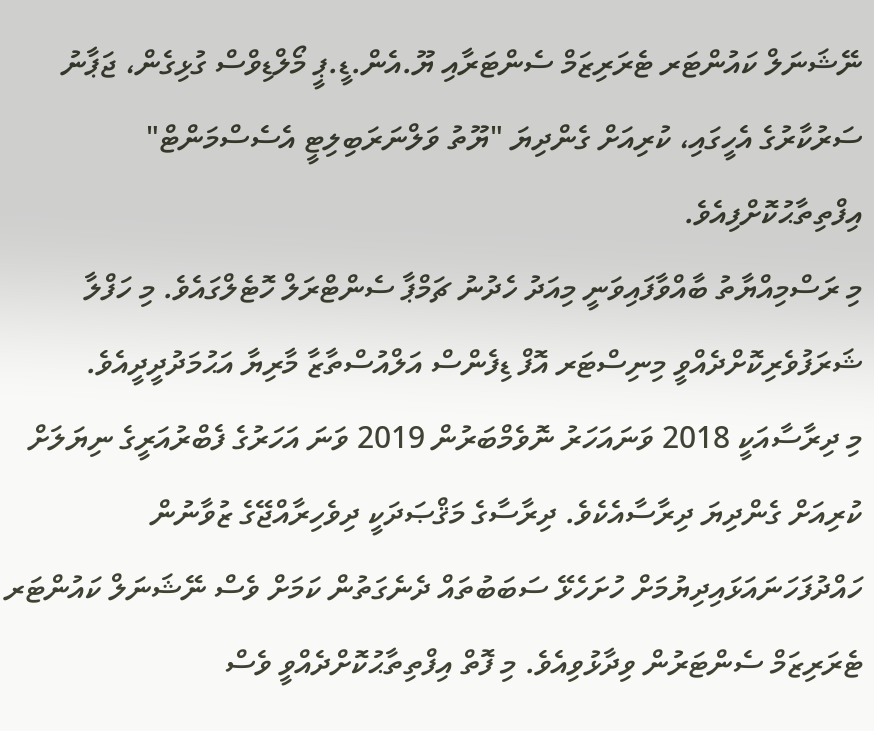ނޭޝަނަލް ކައުންޓަރ ޓެރަރިޒަމް ސެންޓަރާއި ޔޫ.އެން.ޑީ.ޕީ މޯލްޑިވްސް ގުޅިގެން، ޖަޕާނު ސަރުކާރުގެ އެހީގައި، ކުރިއަށް ގެންދިޔަ "ޔޫތު ވަލްނަރަބިލިޓީ އެސެސްމަންޓް" އިފްތިތާޙުކޮށްފިއެވެ.
މި ރަސްމިއްޔާތު ބާއްވާފައިވަނީ މިއަދު ހެދުނު ޗަމްޕާ ސެންޓްރަލް ހޮޓެލްގައެވެ. މި ހަފްލާ ޝަރަފުވެރިކޮށްދެއްވީ މިނިސްޓަރ އޮފް ޑިފެންސް އަލްއުސްތާޒާ މާރިޔާ އަޙުމަދުދީދީއެވެ.
މި ދިރާސާއަކީ 2018 ވަނައަހަރު ނޮވެމްބަރުން 2019 ވަނަ އަހަރުގެ ފެބްރުއަރީގެ ނިޔަލަށް ކުރިއަށް ގެންދިޔަ ދިރާސާއެކެވެ. ދިރާސާގެ މަޤްޞަދަކީ ދިވެހިރާއްޖޭގެ ޒުވާނުން ހައްދުފަހަނައަޅައިދިޔުމަށް ހުށަހެޅޭ ސަބަބުތައް ދެނެގަތުން ކަމަށް ވެސް ނޭޝަނަލް ކައުންޓަރ ޓެރަރިޒަމް ސެންޓަރުން ވިދާޅުވިއެވެ. މި ފޮތް އިފްތިތާޙުކޮށްދެއްވީ ވެސް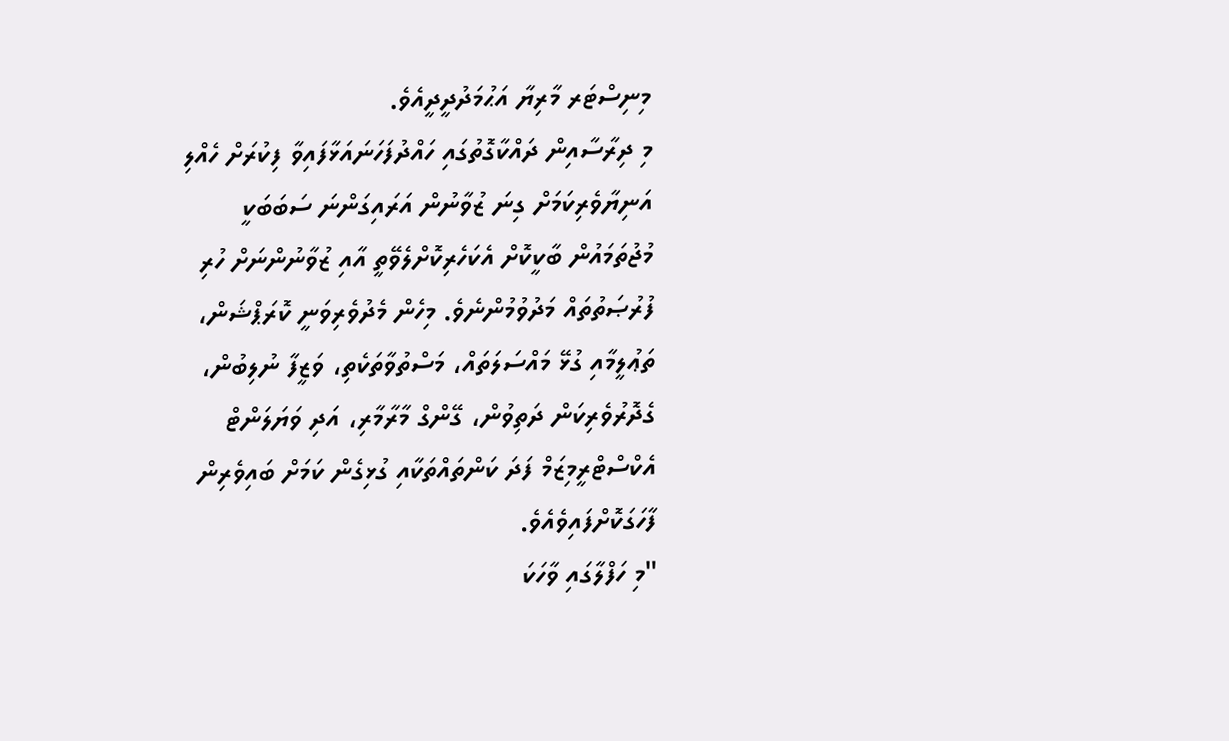މިނިސްޓަރ މާރިޔާ އަޙުމަދުދީދީއެވެ.
މި ދިރާސާއިން ދައްކާގޮތުގައި ހައްދުފަހަނައަޅާފައިވާ ފިކުރަށް ހެއްލި އަނިޔާވެރިކަމަށް ގިނަ ޒުވާނުން އަރައިގަންނަ ސަބަބަކީ މުޖުތަމައުން ބާކީކޮށް އެކަހެރިކޮށްލެވޭތީ އާއި ޒުވާނުންނަށް ހުރި ފުރުޞަތުތައް މަދުވުމުންނެވެ. މިހެން މެދުވެރިވަނީ ކޮރަޕްޝަން، ތަޢުލީމާއި ގުޅޭ މައްސަލަތައް، މަސްތުވާތަކެތި، ވަޒީފާ ނުލިބުން، ގެދޮރުވެރިކަން ދަތިވުން، ގޭންގް މާރާމާރި، އަދި ވަޔަލަންޓް އެކްސްޓްރީމިޒަމް ފަދަ ކަންތައްތަކާއި ގުޅިގެން ކަމަށް ބައިވެރިން ފާހަގަކޮށްފައިވެއެވެ.
"މި ހަފްލާގައި ވާހަކަ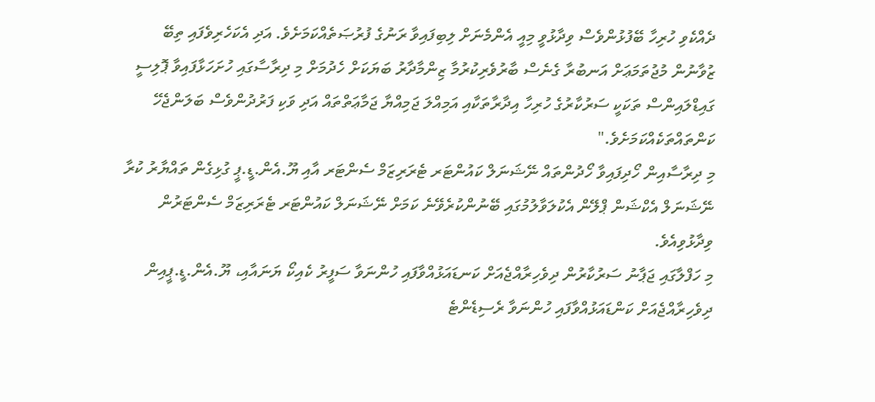ދެއްކެވި ހުރިހާ ބޭފުޅުންވެސް ވިދާޅުވީ މިއީ އެންމެނަށް ލިބިފައިވާ ރަނުގެ ފުރުޞަތެއްކަމަށެވެ. އަދި އެކަހެރިވެފައި ތިބޭ ޒުވާނުން މުޖުތަމަޢަށް އަނބުރާ ގެނެސް ބާރުވެރިކުރުމާ ޒިންމާދާރު ބަޔަކަށް ހެދުމަށް މި ދިރާސާގައި ހުށަހަޅާފައިވާ ޕޮލިސީ ގައިޑްލައިންސް ތަކަކީ ސަރުކާރުގެ ހުރިހާ އިދާރާތަކާއި އަމިއްލަ ޖަމިއްޔާ ޖަމާޢަތްތައް އަދި ވަކި ފަރުދުންވެސް ބަލަންޖެހޭ ކަންތައްތަކެއްކަމަށެވެ."
މި ދިރާސާއިން ހޯދިފައިވާ ހޯދުންތައް ނޭޝަނަލް ކައުންޓަރ ޓެރަރިޒަމް ސެންޓަރ އާއި ޔޫ.އެން.ޑީ.ޕީ ގުޅިގެން ތައްޔާރު ކުރާ ނޭޝަނަލް އެކްޝަން ޕްލޭން އެކުލަވާލުމުގައި ބޭނުންކުރެވޭނެ ކަމަށް ނޭޝަނަލް ކައުންޓަރ ޓެރަރިޒަމް ސެންޓަރުން ވިދާޅުވިއެވެ.
މި ހަފްލާގައި ޖަޕާނު ސަރުކާރުން ދިވެހިރާއްޖެއަށް ކަނޑައަޅުއްވާފައި ހުންނަވާ ސަފީރު ކެއިކޯ ޔަނައާއި، ޔޫ.އެން.ޑީ.ޕީއިން ދިވެހިރާއްޖެއަށް ކަންޑައަޅުއްވާފައި ހުންނަވާ ރެސިޑެންޓެ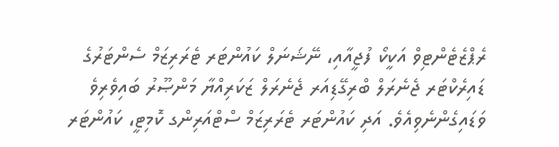ރެޕްޒެޓެންޓިވް އަކީކޯ ފުޖީއާއި، ނޭޝަނަލް ކައުންޓަރ ޓެރަރިޒަމް ސެންޓަރުގެ ޑައިރެކްޓަރ ޖެނެރަލް ބްރިގޭޑިއަރ ޖެނެރަލް ޒަކަރިއްޔާ މަންޞޫރު ބައިވެރިވެ ވަޑައިގެންނެވިއެވެ. އަދި ކައުންޓަރ ޓެރަރިޒަމް ސްޓްއަރިންގ ކޮމިޓީ، ކައުންޓަރ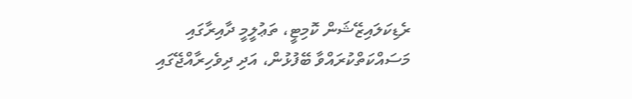ރެޑިކަލައިޒޭޝަން ކޮމިޓީ، ތަޢުލީމީ ދާއިރާގައި މަސައްކަތްކުރައްވާ ބޭފުޅުން، އަދި ދިވެހިރާއްޖޭގައި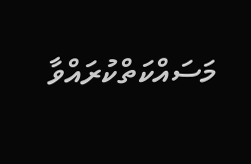މަސައްކަތްކުރައްވާ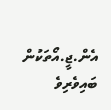އެން.ޖީ.އޯތަކުން ބައިވެރިވެ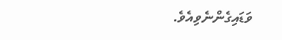ވަޑައިގެންނެވިއެވެ.